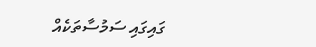ގައިގައި ސަމުސާތަކެއް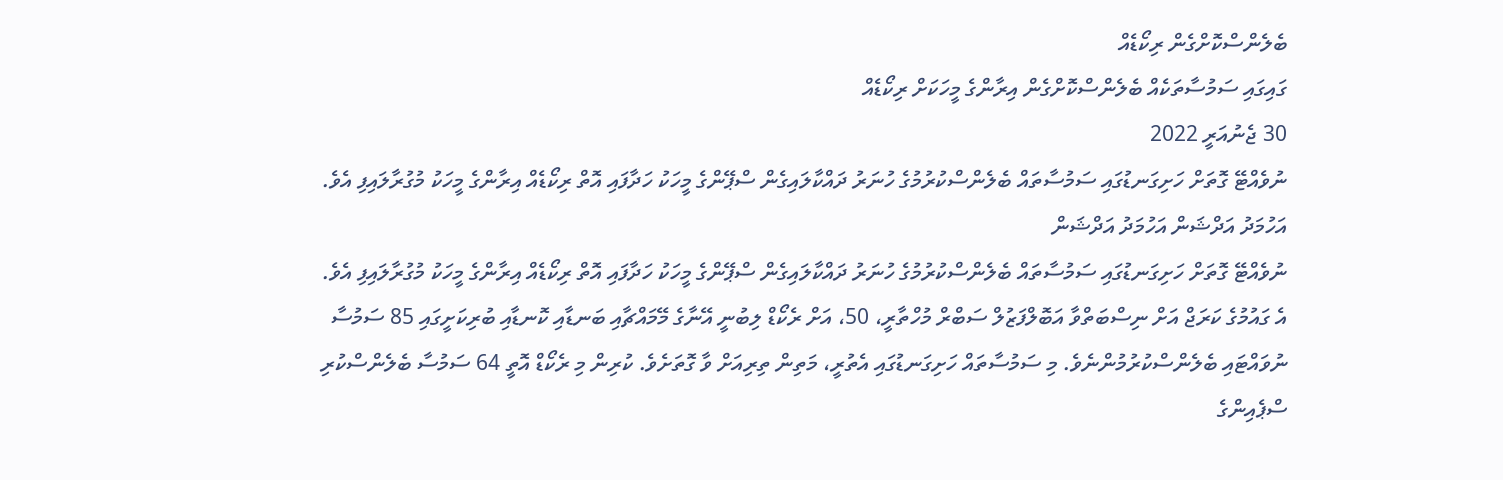ބެލެންސްކޮށްގެން ރިކޯޑެއް
ގައިގައި ސަމުސާތަކެއް ބެލެންސްކޮށްގެން އިރާންގެ މީހަކަށް ރިކޯޑެއް
30 ޖެނުއަރީ 2022
ނުވެއްޓޭ ގޮތަށް ހަށިގަނޑުގައި ސަމުސާތައް ބެލެންސްކުރުމުގެ ހުނަރު ދައްކާލައިގެން ސްޕޭންގެ މީހަކު ހަދާފައި އޮތް ރިކޯޑެއް އިރާންގެ މީހަކު މުގުރާލައިފި އެވެ.
އަހުމަދު އަދްޝަން އަހުމަދު އަދްޝަން
ނުވެއްޓޭ ގޮތަށް ހަށިގަނޑުގައި ސަމުސާތައް ބެލެންސްކުރުމުގެ ހުނަރު ދައްކާލައިގެން ސްޕޭންގެ މީހަކު ހަދާފައި އޮތް ރިކޯޑެއް އިރާންގެ މީހަކު މުގުރާލައިފި އެވެ.
އެ ގައުމުގެ ކަރަޖް އަށް ނިސްބަތްވާ އަބޮލްފަޒުލް ސަބްރް މުހްތާރީ، 50، އަށް ރެކޯޑް ލިބުނީ އޭނާގެ މޭމައްޗާއި ބަނޑާއި ކޮނޑާއި ބުރިކަށީގައި 85 ސަމުސާ ނުވައްޓައި ބެލެންސްކުރުމުންނެވެ. މި ސަމުސާތައް ހަށިގަނޑުގައި އެތުރީ، މަތިން ތިރިއަށް ވާ ގޮތަށެވެ. ކުރިން މި ރެކޯޑް އޮތީ 64 ސަމުސާ ބެލެންސްކުރި ސްޕެއިންގެ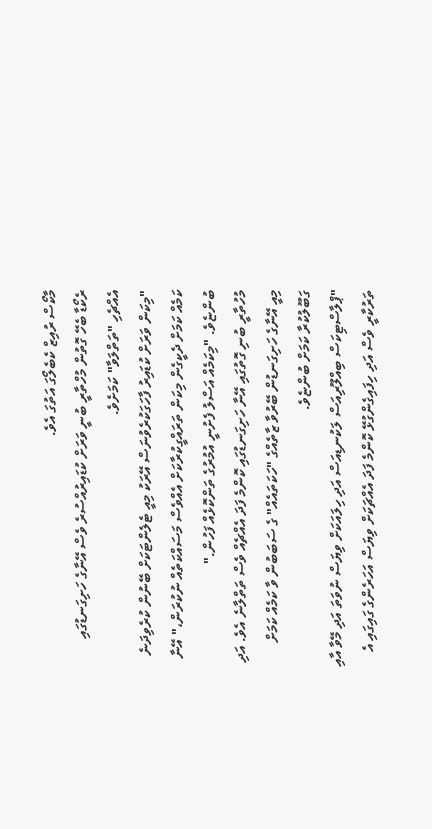މާކޯސް ރުއިޒް ކެބެލޯގަ އަތުގަ އެވެ.
ރެކޯޑާ ބެހޭ ގޮތުން މުހްތާރީ ބުނީ ވަރަށް ކުޑައިރުއްސުރެ ވެސް އޭނާގެ ހަށިގަނޑުގައި އެއްޗެހި "ތަތްލަވާ" ކަމަށެވެ.
"މިކަން ވަރަށް ކުޑައިރު ފާހަގަކުރެވުނަސް އޭރަކު މިއީ ޓެލެންޓަކަށް ބޭނުން ކުރެވިދަނެ ކަމެއް ކަމަށް ދެކީގެން މިކަން ތަރައްގީކުރާކަށް އެއްވެސް މަސައްކަތެއް ނުކުރަން،" އޭނާ ބުންޏެވެ. "މިކަމެއް އަސްލު ފެށުނީ އުމުރުގެ ތަންކޮޅެއް ފަހުން."
މުހުތާރީ ބުނި ގޮތުގައި އޭނާ ހަށިގަނޑުގައި ކޮންމެ ފަދަ އެއްޗެއް ވެސް ތަތްލާނެ އެވެ. އަދި މިއީ އޭނާގެ ހަށިގަނޑުން ބޭރުވާ ޒާތެއްގެ "ހަކަތައެއް" ގެ ސަބަބުން ވާ ކަމެއް ކަމަށް ގަބޫލުކުރާ ކަމަށް ބުންޏެވެ.
"ޕްލާސްޓިކަސް ބިއްލޫރިއަސް ލަކުނޑިއަސް އަދި ހިލައަކަށް ވިޔަސް ނުވަތަ އަދި މޭވާ އާއި ތަރުކާރީ ވެސް އަދި ހިފައިގެންގުޅޭ ކޮންމެ ފަދަ އެއްޗަކަށް ވިޔަސް އަހަރެންގެ ގައިގައި އެ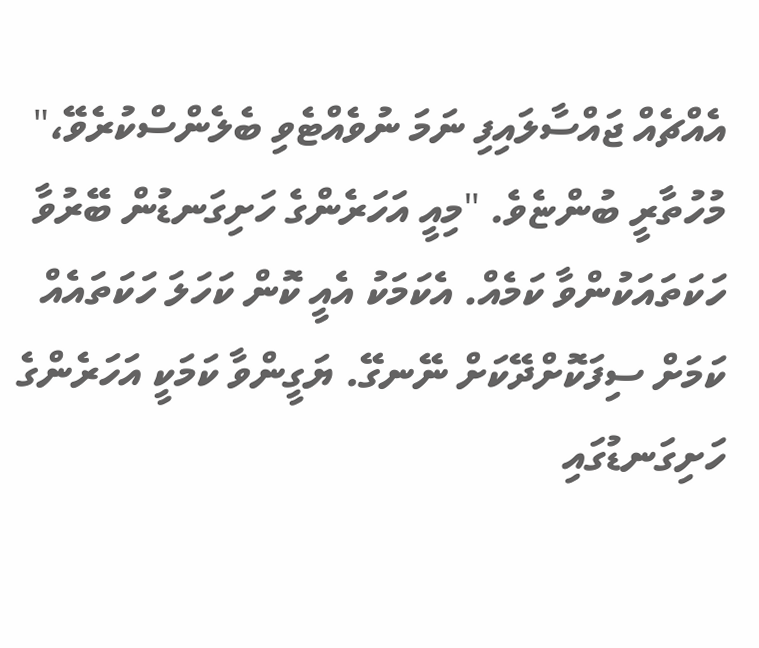އެއްޗެއް ޖައްސާލައިފި ނަމަ ނުވެއްޓެވި ބެލެންސްކުރެވޭ،" މުހުތާރީ ބުންޏެވެ. "މިއީ އަހަރެންގެ ހަށިގަނޑުން ބޭރުވާ ހަކަތައަކުންވާ ކަމެއް. އެކަމަކު އެއީ ކޮން ކަހަލަ ހަކަތައެއް ކަމަށް ސިފަކޮށްދޭކަށް ނޭނގޭ. ޔަގީންވާ ކަމަކީ އަހަރެންގެ ހަށިގަނޑުގައި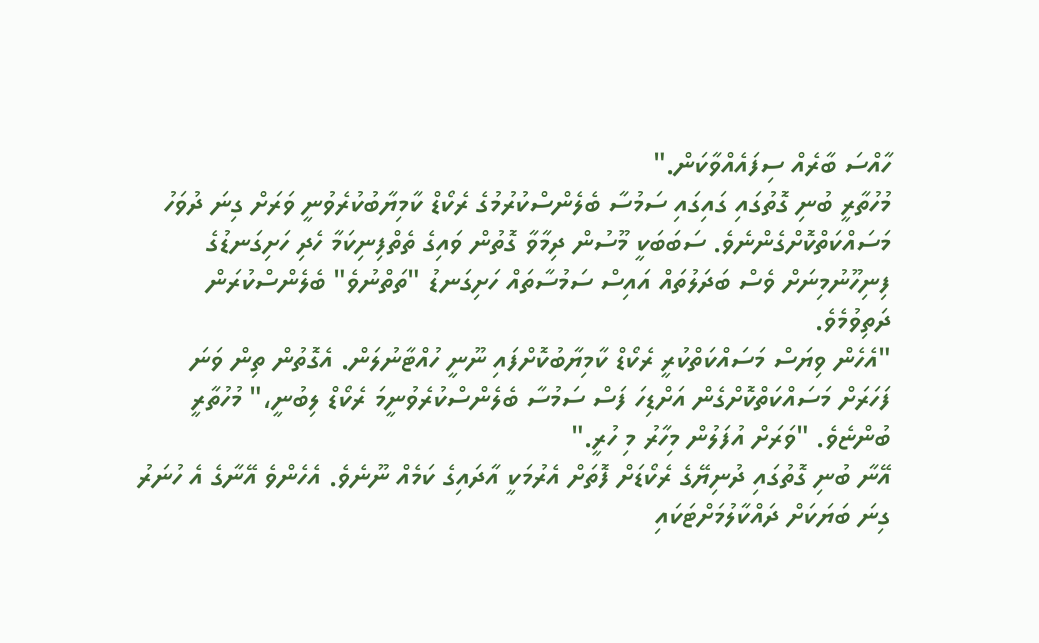ހާއްސަ ބާރެއް ސިފައެއްވާކަން."
މުހުތާރީ ބުނި ގޮތުގައި ގައިގައި ސަމުސާ ބެލެންސްކުރުމުގެ ރެކޯޑް ކާމިޔާބުކުރެވުނީ ވަރަށް ގިނަ ދުވަހު މަސައްކަތްކޮށްގެންނެވެ. ސަބަބަކީ މޫސުން ދިމާވާ ގޮތުން ވައިގެ ތެތްފިނިކަމާ ހެދި ހަށިގަނޑުގެ ފިނިހޫނުމިނަށް ވެސް ބަދަލުތައް އައިސް ސަމުސާތައް ހަށިގަނޑު "ތަތްނުވެ" ބެލެންސްކުރަން ދަތިވުމެވެ.
"އެހެން ވިޔަސް މަސައްކަތްކުރީ ރެކޯޑް ކާމިޔާބުކޮށްފައި ނޫނީ ހުއްޓާނުލަން. އެގޮތުން ތިން ވަނަ ފަހަރަށް މަސައްކަތްކޮށްގެން އަށްޑިހަ ފަސް ސަމުސާ ބެލެންސްކުރެވުނީމަ ރެކޯޑް ލިބުނީ،" މުހުތާރީ ބުންޏެވެ. "ވަރަށް އުފަލުން މިހާރު މި ހުރީ."
އޭނާ ބުނި ގޮތުގައި ދުނިޔޭގެ ރެކޯޑަށް ފޮތަށް އެރުމަކީ އާދައިގެ ކަމެއް ނޫނެވެ. އެހެންވެ އޭނާގެ އެ ހުނަރު ގިނަ ބަޔަކަށް ދައްކާލުމަށްޓަކައި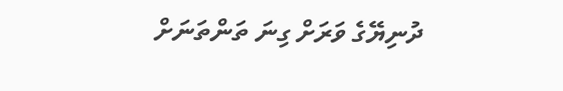ދުނިޔޭގެ ވަރަށް ގިނަ ތަންތަނަށް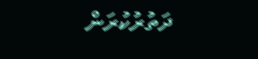ދަތުރުކުރަން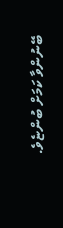ބޭނުންވާ ކަމަށް ބުންޏެވެ.